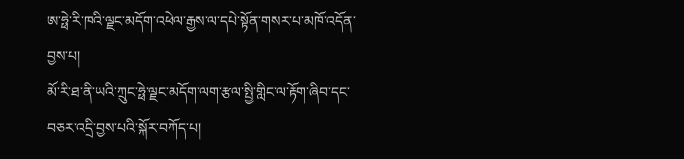ཨ་ཧྥེ་རི་ཁའི་ལྗང་མདོག་འཕེལ་རྒྱས་ལ་དཔེ་སྟོན་གསར་པ་མཁོ་འདོན་བྱས་པ།
མོ་རི་ཐ་ནི་ཡའི་ཀྲུང་ཧྥེ་ལྗང་མདོག་ལག་རྩལ་སྤྱི་གླིང་ལ་རྟོག་ཞིབ་དང་བཅར་འདྲི་བྱས་པའི་སྐོར་བཀོད་པ།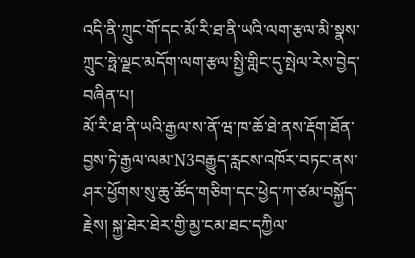འདི་ནི་ཀྲུང་གོ་དང་མོ་རི་ཐ་ནི་ཡའི་ལག་རྩལ་མི་སྣས་ཀྲུང་ཧྥེ་ལྗང་མདོག་ལག་རྩལ་སྤྱི་གླིང་དུ་སྤེལ་རེས་བྱེད་བཞིན་པ།
མོ་རི་ཐ་ནི་ཡའི་རྒྱལ་ས་ནོ་ཝ་ཁ་ཆོ་ཐེ་ནས་རྡོག་ཐོན་བྱས་ཏེ་རྒྱལ་ལམ་N3བརྒྱུད་རླངས་འཁོར་བཏང་ནས་ཤར་ཕྱོགས་སུ་ཆུ་ཚོད་གཅིག་དང་ཕྱེད་ཀ་ཙམ་བསྐྱོད་རྗེས། སྐྱ་ཐེར་ཐེར་གྱི་མྱ་ངམ་ཐང་དཀྱིལ་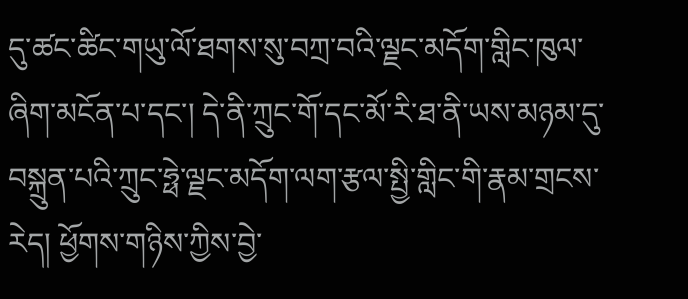དུ་ཚང་ཚིང་གཡུ་ལོ་ཐགས་སུ་བཀྲ་བའི་ལྗང་མདོག་གླིང་ཁུལ་ཞིག་མངོན་པ་དང་། དེ་ནི་ཀྲུང་གོ་དང་མོ་རི་ཐ་ནི་ཡས་མཉམ་དུ་བསྐྲུན་པའི་ཀྲུང་ཧྥེ་ལྗང་མདོག་ལག་རྩལ་སྤྱི་གླིང་གི་རྣམ་གྲངས་རེད། ཕྱོགས་གཉིས་ཀྱིས་བྱེ་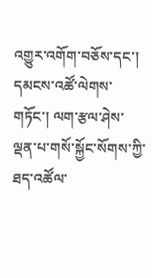འགྱུར་འགོག་བཅོས་དང་། དམངས་འཚོ་ལེགས་གཏོང་། ལག་རྩལ་ཤེས་ལྡན་པ་གསོ་སྐྱོང་སོགས་ཀྱི་ཐད་འཚོལ་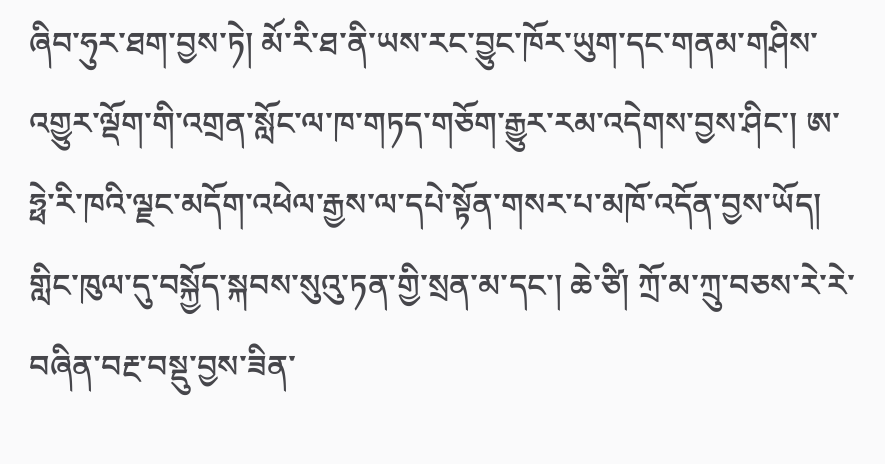ཞིབ་ཧུར་ཐག་བྱས་ཏེ། མོ་རི་ཐ་ནི་ཡས་རང་བྱུང་ཁོར་ཡུག་དང་གནམ་གཤིས་འགྱུར་ལྡོག་གི་འགྲན་སློང་ལ་ཁ་གཏད་གཅོག་རྒྱུར་རམ་འདེགས་བྱས་ཤིང་། ཨ་ཧྥེ་རི་ཁའི་ལྗང་མདོག་འཕེལ་རྒྱས་ལ་དཔེ་སྟོན་གསར་པ་མཁོ་འདོན་བྱས་ཡོད།
གླིང་ཁུལ་དུ་བསྐྱོད་སྐབས་སུའུ་ཏན་གྱི་སྲན་མ་དང་། ཆེ་ཙི། ཀྲོ་མ་ཀྲུ་བཅས་རེ་རེ་བཞིན་བརྔ་བསྡུ་བྱས་ཟིན་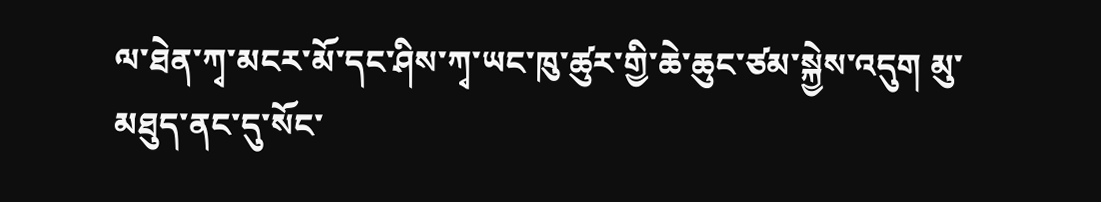ལ་ཐེན་ཀྭ་མངར་མོ་དང་ཤིས་ཀྭ་ཡང་ཁུ་ཚུར་གྱི་ཆེ་ཆུང་ཙམ་སྐྱེས་འདུག མུ་མཐུད་ནང་དུ་སོང་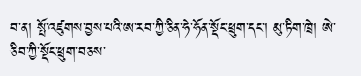བ་ན། སྤོ་འཛུགས་བྱས་པའི་ཨ་རབ་ཀྱི་ཅིན་ཧེ་ཧོན་སྡོང་ཕྲུག་དང་། མུ་ཏིག་ཁྲེ། ཨེ་ཅིབ་ཀྱི་སྡོང་ཕྲུག་བཅས་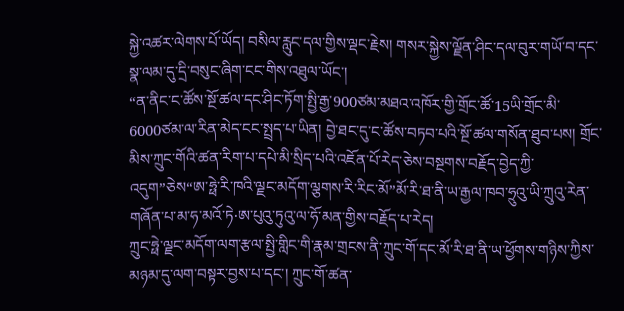སྐྱེ་འཚར་ལེགས་པོ་ཡོད། བསིལ་རླུང་དལ་གྱིས་ལྡང་རྗེས། གསར་སྐྱེས་ལྗོན་ཤིང་དལ་བུར་གཡོ་བ་དང་སྣ་ལམ་དུ་དྲི་བསུང་ཞིག་ངང་གིས་འཐུལ་ཡོང་།
“ན་ནིང་ང་ཚོས་སྔོ་ཚལ་དང་ཤིང་ཏོག་སྤྱི་རྒྱ་900ཙམ་མཐའ་འཁོར་གྱི་གྲོང་ཚོ་15ཡི་གྲོང་མི་6000ཙམ་ལ་རིན་མེད་ངང་སྤྲད་པ་ཡིན། བྱེ་ཐང་དུ་ང་ཚོས་བཏབ་པའི་སྔོ་ཚལ་གསོན་ཐུབ་པས། གྲོང་མིས་ཀྲུང་གོའི་ཚན་རིག་པ་དཔེ་མི་སྲིད་པའི་འཇོན་པོ་རེད་ཅེས་བསྔགས་བརྗོད་བྱེད་ཀྱི་འདུག”ཅེས“ཨ་ཧྥེ་རི་ཁའི་ལྗང་མདོག་ལྕགས་རི་རིང་མོ”མོ་རི་ཐ་ནི་ཡ་རྒྱལ་ཁབ་ཧྲུའུ་ཡི་ཀྲུའུ་རེན་གཞོན་པ་མ་ཧ་མའོ་ཏེ·ཨ་པུའུ་ཏུའུ་ལ་ཧོ་མན་གྱིས་བརྗོད་པ་རེད།
ཀྲུང་ཧྥེ་ལྗང་མདོག་ལག་རྩལ་སྤྱི་གླིང་གི་རྣམ་གྲངས་ནི་ཀྲུང་གོ་དང་མོ་རི་ཐ་ནི་ཡ་ཕྱོགས་གཉིས་ཀྱིས་མཉམ་དུ་ལག་བསྟར་བྱས་པ་དང་། ཀྲུང་གོ་ཚན་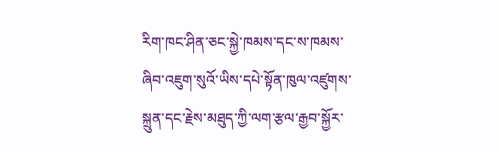རིག་ཁང་ཤིན་ཅང་སྐྱེ་ཁམས་དང་ས་ཁམས་ཞིབ་འཇུག་སུའོ་ཡིས་དཔེ་སྟོན་ཁུལ་འཛུགས་སྐྲུན་དང་རྗེས་མཐུད་ཀྱི་ལག་རྩལ་རྒྱབ་སྐྱོར་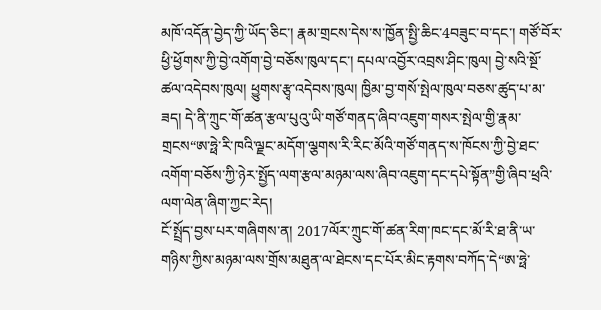མཁོ་འདོན་བྱེད་ཀྱི་ཡོད་ཅིང་། རྣམ་གྲངས་དེས་ས་ཁྱོན་སྤྱི་ཆིང་4བཟུང་བ་དང་། གཙོ་བོར་ཕྱི་ཕྱོགས་ཀྱི་བྱེ་འགོག་བྱེ་བཅོས་ཁུལ་དང་། དཔལ་འབྱོར་འབྲས་ཤིང་ཁུལ། བྱེ་སའི་སྔོ་ཚལ་འདེབས་ཁུལ། ཕྱུགས་རྩྭ་འདེབས་ཁུལ། ཁྱིམ་བྱ་གསོ་སྤེལ་ཁུལ་བཅས་ཚུད་པ་མ་ཟད། དེ་ནི་ཀྲུང་གོ་ཚན་རྩལ་པུའུ་ཡི་གཙོ་གནད་ཞིབ་འཇུག་གསར་སྤེལ་གྱི་རྣམ་གྲངས“ཨ་ཧྥེ་རི་ཁའི་ལྗང་མདོག་ལྕགས་རི་རིང་མོའི་གཙོ་གནད་ས་ཁོངས་ཀྱི་བྱེ་ཐང་འགོག་བཅོས་ཀྱི་ཉེར་སྤྱོད་ལག་རྩལ་མཉམ་ལས་ཞིབ་འཇུག་དང་དཔེ་སྟོན”གྱི་ཞིབ་ཕྲའི་ལག་ལེན་ཞིག་ཀྱང་རེད།
ངོ་སྤྲོད་བྱས་པར་གཞིགས་ན། 2017ལོར་ཀྲུང་གོ་ཚན་རིག་ཁང་དང་མོ་རི་ཐ་ནི་ཡ་གཉིས་ཀྱིས་མཉམ་ལས་གྲོས་མཐུན་ལ་ཐེངས་དང་པོར་མིང་རྟགས་བཀོད་དེ“ཨ་ཧྥེ་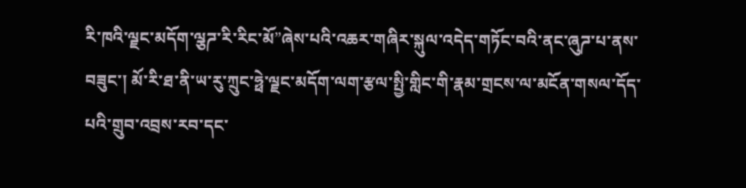རི་ཁའི་ལྗང་མདོག་ལྕཌ་རི་རིང་མོ”ཞེས་པའི་འཆར་གཞིར་སྐུལ་འདེད་གཏོང་བའི་ནང་ཞུཌ་པ་ནས་བཟུང་། མོ་རི་ཐ་ནི་ཡ་རུ་ཀྲུང་ཧྥེ་ལྗང་མདོག་ལག་རྩལ་སྤྱི་གླིང་གི་རྣམ་གྲངས་ལ་མངོན་གསལ་དོད་པའི་གྲུབ་འབྲས་རབ་དང་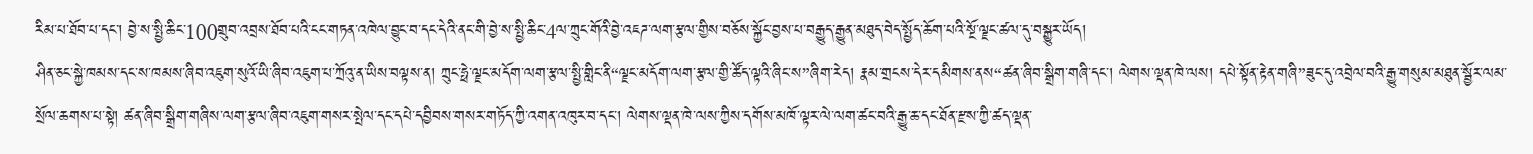རིམ་པ་ཐོབ་པ་དང་། བྱེ་ས་སྤྱི་ཆིང་100གྲུབ་འབྲས་ཐོབ་པའི་ངང་གཏན་འཁེལ་བྱུང་བ་དང་དེའི་ནང་གི་བྱེ་ས་སྤྱི་ཆིང་4ལ་ཀྲུང་གོའི་བྱེ་འཇཌ་ལག་རྩལ་གྱིས་བཅོས་སྐྱོང་བྱས་པ་བརྒྱུད་རྒྱུན་མཐུད་བེད་སྤྱོད་ཆོག་པའི་སྔོ་ལྗང་ཚལ་དུ་བསྒྱུར་ཡོད།
ཤིན་ཅང་སྐྱེ་ཁམས་དང་ས་ཁམས་ཞིབ་འཇུག་སུའོ་ཡི་ཞིབ་འཇུག་པ་ཀྲོའུ་ན་ཡིས་བལྟས་ན། ཀྲུང་ཧྥེ་ལྗང་མདོག་ལག་རྩལ་སྤྱི་གླིང་ནི“ལྗང་མདོག་ལག་རྩལ་གྱི་ཚོད་ལྟའི་ཞིང་ས”ཞིག་རེད། རྣམ་གྲངས་དེར་དམིགས་ནས“ཚན་ཞིབ་སྒྲིག་གཞི་དང་། ལེགས་ལྡན་ཁེ་ལས། དཔེ་སྟོན་རྟེན་གཞི”ཟུང་དུ་འབྲེལ་བའི་རྒྱུ་གསུམ་མཐུན་སྦྱོར་ལམ་སྲོལ་ཆགས་པ་སྟེ། ཚན་ཞིབ་སྒྲིག་གཞིས་ལག་རྩལ་ཞིབ་འཇུག་གསར་སྤེལ་དང་དཔེ་དབྱིབས་གསར་གཏོད་ཀྱི་འགན་འཁུར་བ་དང་། ལེགས་ལྡན་ཁེ་ལས་ཀྱིས་དགོས་མཁོ་ལྟར་ལེ་ལག་ཚང་བའི་རྒྱུ་ཆ་དང་ཐོན་རྫས་ཀྱི་ཚད་ལྡན་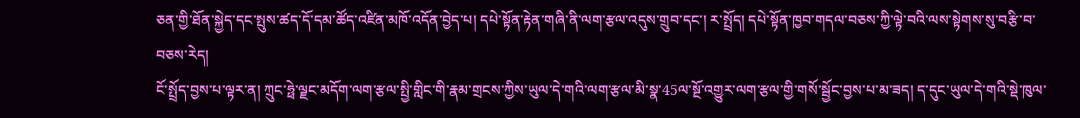ཅན་གྱི་ཐོན་སྐྱེད་དང་སྤུས་ཚད་དོ་དམ་ཚོད་འཛིན་མཁོ་འདོན་བྱེད་པ། དཔེ་སྟོན་རྟེན་གཞི་ནི་ལག་རྩལ་འདུས་གྲུབ་དང་། ར་སྤྲོད། དཔེ་སྟོན་ཁྱབ་གདལ་བཅས་ཀྱི་ལྟེ་བའི་ལས་སྟེགས་སུ་བརྩི་བ་བཅས་རེད།
ངོ་སྤྲོད་བྱས་པ་ལྟར་ན། ཀྲུང་ཧྥེ་ལྗང་མདོག་ལག་རྩལ་སྤྱི་གླིང་གི་རྣམ་གྲངས་ཀྱིས་ཡུལ་དེ་གའི་ལག་རྩལ་མི་སྣ་45ལ་སྔོ་འགྱུར་ལག་རྩལ་གྱི་གསོ་སྦྱོང་བྱས་པ་མ་ཟད། ད་དུང་ཡུལ་དེ་གའི་སྡེ་ཁུལ་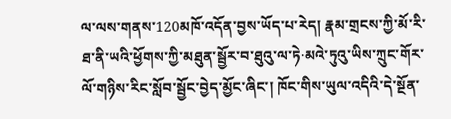ལ་ལས་གནས་120མཁོ་འདོན་བྱས་ཡོད་པ་རེད། རྣམ་གྲངས་ཀྱི་མོ་རི་ཐ་ནི་ཡའི་ཕྱོགས་ཀྱི་མཐུན་སྦྱོར་བ་ཐུའུ་ལ་ཏེ·མའེ་ཏུའུ་ཡིས་ཀྲུང་གོར་ལོ་གཉིས་རིང་སློབ་སྦྱོང་བྱེད་མྱོང་ཞིང་། ཁོང་གིས་ཡུལ་འདིའི་དེ་སྔོན་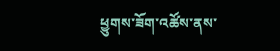ཕྱུགས་ཟོག་འཚོས་ནས་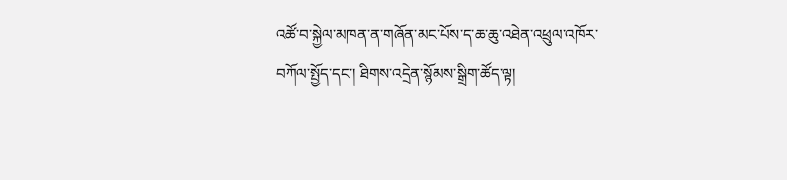འཚོ་བ་སྐྱེལ་མཁན་ན་གཞོན་མང་པོས་ད་ཆ་ཆུ་འཐེན་འཕྲུལ་འཁོར་བཀོལ་སྤྱོད་དང་། ཐིགས་འདྲེན་སྙོམས་སྒྲིག་ཚོད་ལྟ།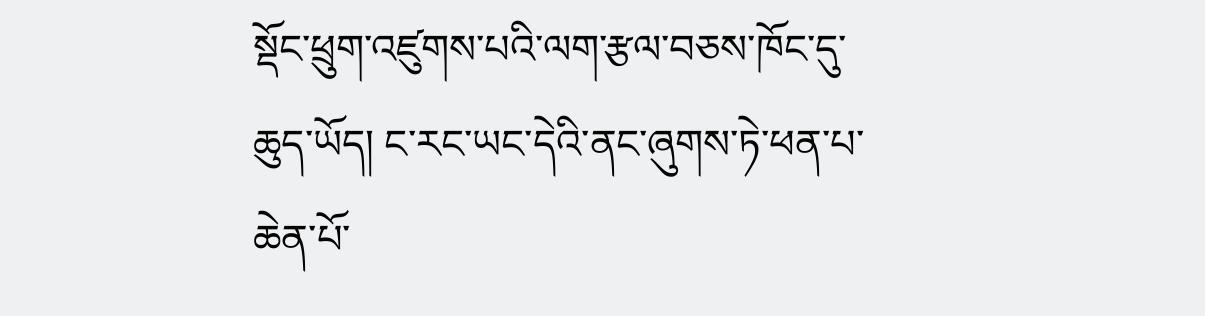སྡོང་ཕྲུག་འཛུགས་པའི་ལག་རྩལ་བཅས་ཁོང་དུ་ཆུད་ཡོད། ང་རང་ཡང་དེའི་ནང་ཞུགས་ཏེ་ཕན་པ་ཆེན་པོ་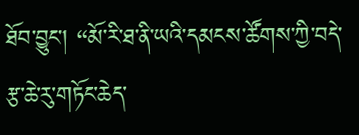ཐོབ་བྱུང་། “མོ་རི་ཐ་ནི་ཡའི་དམངས་ཚོགས་ཀྱི་བདེ་རྩ་ཆེ་རུ་གཏོང་ཆེད་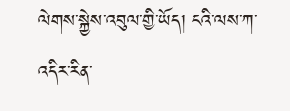ལེགས་སྐྱེས་འབུལ་གྱི་ཡོད། ངའི་ལས་ཀ་འདིར་རིན་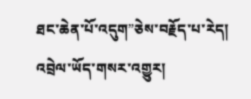ཐང་ཆེན་པོ་འདུག”ཅེས་བརྗོད་པ་རེད།
འབྲེལ་ཡོད་གསར་འགྱུར།